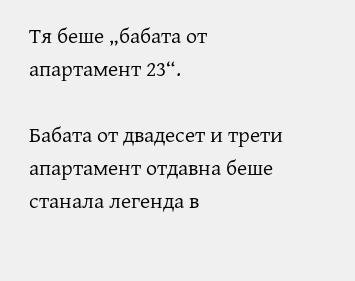Тя беше „бабата от апартамент 23“.

Бабата от двадесет и трети апартамент отдавна беше станала легенда в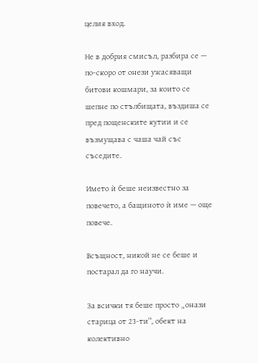целия вход.

Не в добрия смисъл, разбира се — по-скоро от онези ужасяващи битови кошмари, за които се шепне по стълбищата, въздиша се пред пощенските кутии и се възмущава с чаша чай със съседите.

Името ѝ беше неизвестно за повечето, а бащиното ѝ име — още повече.

Всъщност, никой не се беше и постарал да го научи.

За всички тя беше просто „онази старица от 23-ти“, обект на колективно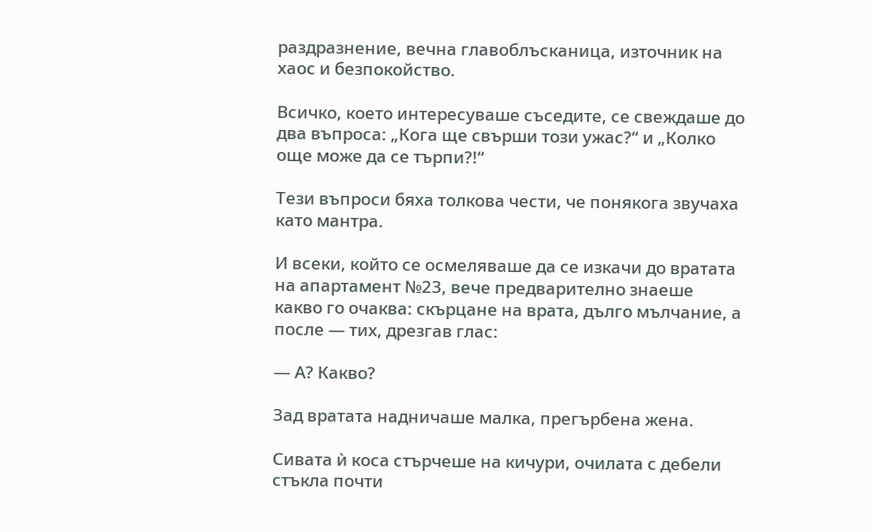раздразнение, вечна главоблъсканица, източник на хаос и безпокойство.

Всичко, което интересуваше съседите, се свеждаше до два въпроса: „Кога ще свърши този ужас?“ и „Колко още може да се търпи?!“

Тези въпроси бяха толкова чести, че понякога звучаха като мантра.

И всеки, който се осмеляваше да се изкачи до вратата на апартамент №23, вече предварително знаеше какво го очаква: скърцане на врата, дълго мълчание, а после — тих, дрезгав глас:

— А? Какво?

Зад вратата надничаше малка, прегърбена жена.

Сивата ѝ коса стърчеше на кичури, очилата с дебели стъкла почти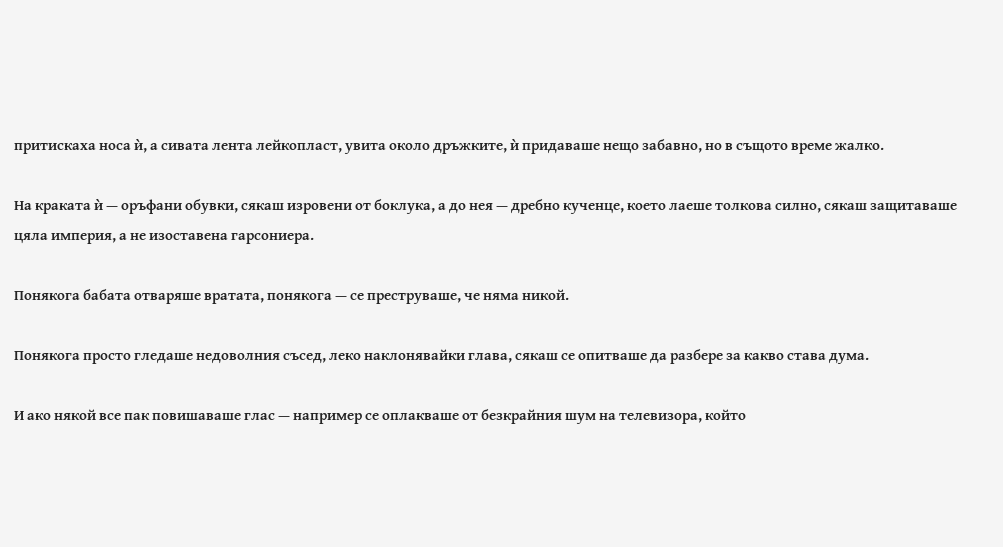притискаха носа ѝ, а сивата лента лейкопласт, увита около дръжките, ѝ придаваше нещо забавно, но в същото време жалко.

На краката ѝ — оръфани обувки, сякаш изровени от боклука, а до нея — дребно кученце, което лаеше толкова силно, сякаш защитаваше цяла империя, а не изоставена гарсониера.

Понякога бабата отваряше вратата, понякога — се преструваше, че няма никой.

Понякога просто гледаше недоволния съсед, леко наклонявайки глава, сякаш се опитваше да разбере за какво става дума.

И ако някой все пак повишаваше глас — например се оплакваше от безкрайния шум на телевизора, който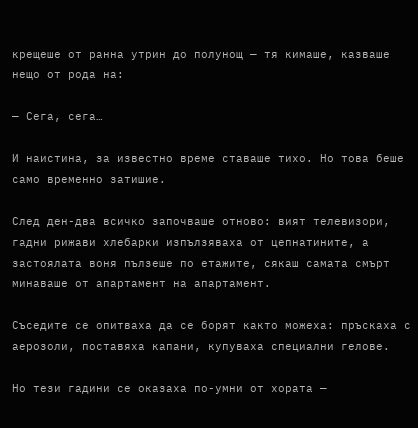крещеше от ранна утрин до полунощ — тя кимаше, казваше нещо от рода на:

— Сега, сега…

И наистина, за известно време ставаше тихо. Но това беше само временно затишие.

След ден-два всичко започваше отново: вият телевизори, гадни рижави хлебарки изпълзяваха от цепнатините, а застоялата воня пълзеше по етажите, сякаш самата смърт минаваше от апартамент на апартамент.

Съседите се опитваха да се борят както можеха: пръскаха с аерозоли, поставяха капани, купуваха специални гелове.

Но тези гадини се оказаха по-умни от хората —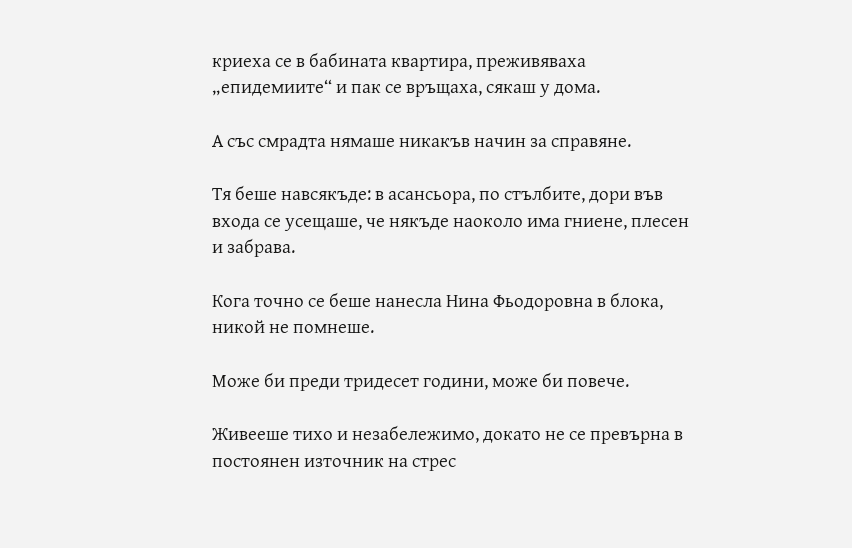криеха се в бабината квартира, преживяваха „епидемиите“ и пак се връщаха, сякаш у дома.

А със смрадта нямаше никакъв начин за справяне.

Тя беше навсякъде: в асансьора, по стълбите, дори във входа се усещаше, че някъде наоколо има гниене, плесен и забрава.

Кога точно се беше нанесла Нина Фьодоровна в блока, никой не помнеше.

Може би преди тридесет години, може би повече.

Живееше тихо и незабележимо, докато не се превърна в постоянен източник на стрес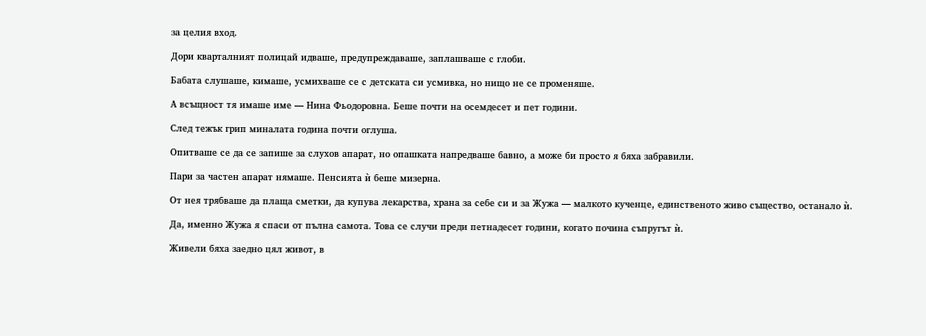за целия вход.

Дори кварталният полицай идваше, предупреждаваше, заплашваше с глоби.

Бабата слушаше, кимаше, усмихваше се с детската си усмивка, но нищо не се променяше.

А всъщност тя имаше име — Нина Фьодоровна. Беше почти на осемдесет и пет години.

След тежък грип миналата година почти оглуша.

Опитваше се да се запише за слухов апарат, но опашката напредваше бавно, а може би просто я бяха забравили.

Пари за частен апарат нямаше. Пенсията ѝ беше мизерна.

От нея трябваше да плаща сметки, да купува лекарства, храна за себе си и за Жужа — малкото кученце, единственото живо същество, останало ѝ.

Да, именно Жужа я спаси от пълна самота. Това се случи преди петнадесет години, когато почина съпругът ѝ.

Живели бяха заедно цял живот, в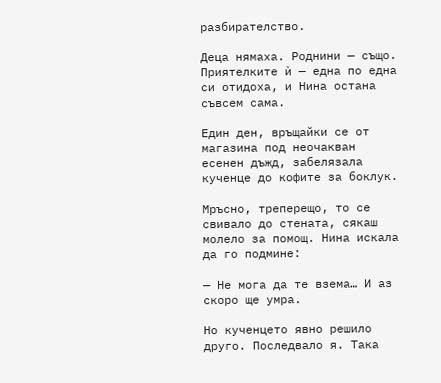разбирателство.

Деца нямаха. Роднини — също. Приятелките ѝ — една по една си отидоха, и Нина остана съвсем сама.

Един ден, връщайки се от магазина под неочакван есенен дъжд, забелязала кученце до кофите за боклук.

Мръсно, треперещо, то се свивало до стената, сякаш молело за помощ. Нина искала да го подмине:

— Не мога да те взема… И аз скоро ще умра.

Но кученцето явно решило друго. Последвало я. Така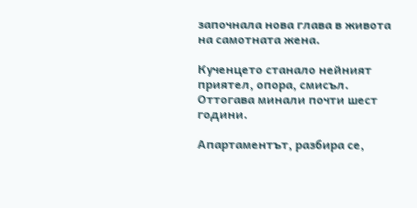започнала нова глава в живота на самотната жена.

Кученцето станало нейният приятел, опора, смисъл. Оттогава минали почти шест години.

Апартаментът, разбира се,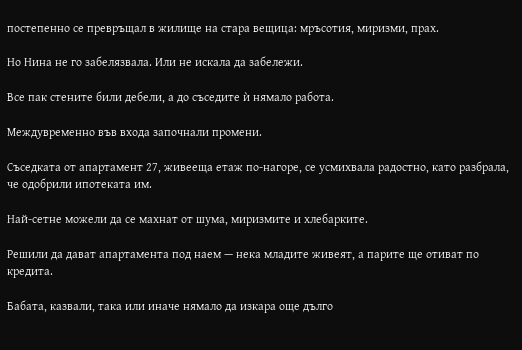постепенно се превръщал в жилище на стара вещица: мръсотия, миризми, прах.

Но Нина не го забелязвала. Или не искала да забележи.

Все пак стените били дебели, а до съседите ѝ нямало работа.

Междувременно във входа започнали промени.

Съседката от апартамент 27, живееща етаж по-нагоре, се усмихвала радостно, като разбрала, че одобрили ипотеката им.

Най-сетне можели да се махнат от шума, миризмите и хлебарките.

Решили да дават апартамента под наем — нека младите живеят, а парите ще отиват по кредита.

Бабата, казвали, така или иначе нямало да изкара още дълго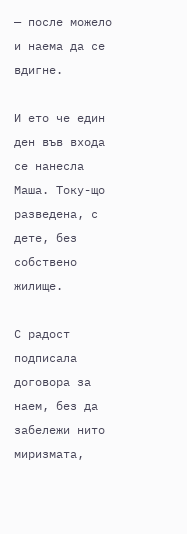— после можело и наема да се вдигне.

И ето че един ден във входа се нанесла Маша. Току-що разведена, с дете, без собствено жилище.

С радост подписала договора за наем, без да забележи нито миризмата,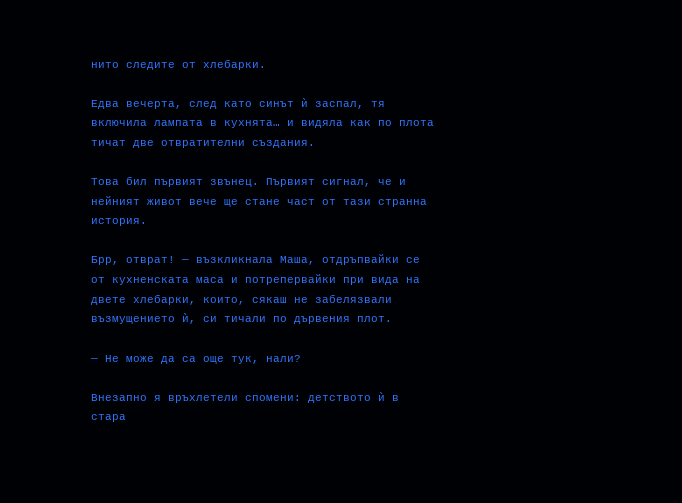нито следите от хлебарки.

Едва вечерта, след като синът ѝ заспал, тя включила лампата в кухнята… и видяла как по плота тичат две отвратителни създания.

Това бил първият звънец. Първият сигнал, че и нейният живот вече ще стане част от тази странна история.

Брр, отврат! — възкликнала Маша, отдръпвайки се от кухненската маса и потрепервайки при вида на двете хлебарки, които, сякаш не забелязвали възмущението ѝ, си тичали по дървения плот.

— Не може да са още тук, нали?

Внезапно я връхлетели спомени: детството ѝ в стара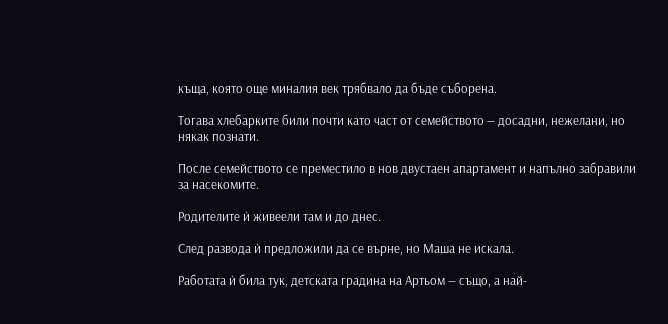къща, която още миналия век трябвало да бъде съборена.

Тогава хлебарките били почти като част от семейството — досадни, нежелани, но някак познати.

После семейството се преместило в нов двустаен апартамент и напълно забравили за насекомите.

Родителите ѝ живеели там и до днес.

След развода ѝ предложили да се върне, но Маша не искала.

Работата ѝ била тук, детската градина на Артьом — също, а най-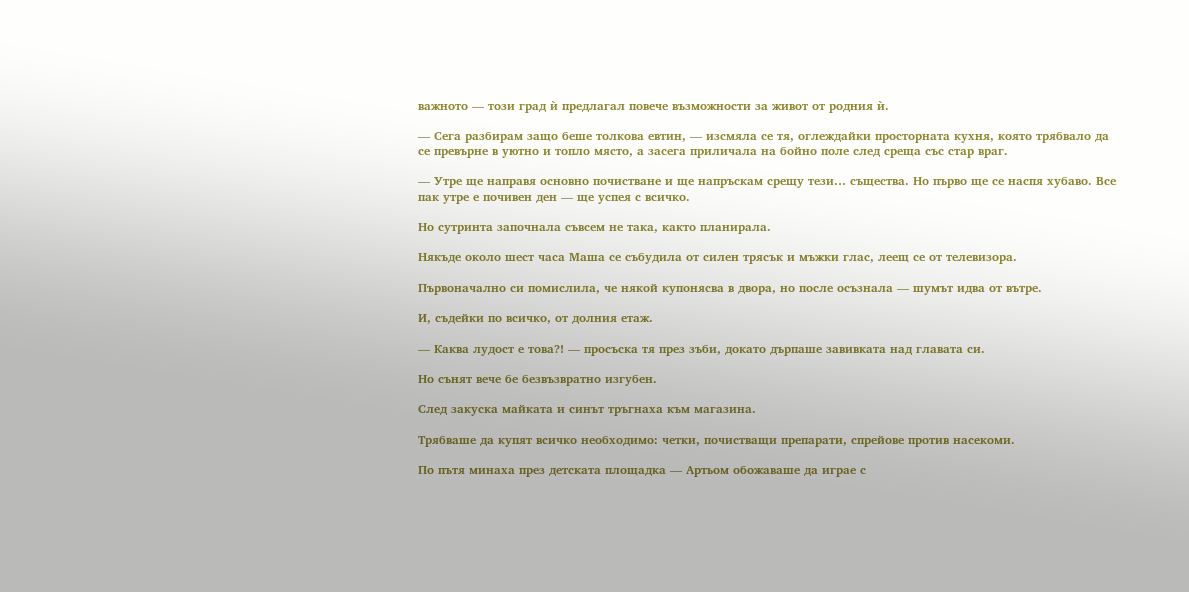важното — този град ѝ предлагал повече възможности за живот от родния ѝ.

— Сега разбирам защо беше толкова евтин, — изсмяла се тя, оглеждайки просторната кухня, която трябвало да се превърне в уютно и топло място, а засега приличала на бойно поле след среща със стар враг.

— Утре ще направя основно почистване и ще напръскам срещу тези… същества. Но първо ще се наспя хубаво. Все пак утре е почивен ден — ще успея с всичко.

Но сутринта започнала съвсем не така, както планирала.

Някъде около шест часа Маша се събудила от силен трясък и мъжки глас, леещ се от телевизора.

Първоначално си помислила, че някой купонясва в двора, но после осъзнала — шумът идва от вътре.

И, съдейки по всичко, от долния етаж.

— Каква лудост е това?! — просъска тя през зъби, докато дърпаше завивката над главата си.

Но сънят вече бе безвъзвратно изгубен.

След закуска майката и синът тръгнаха към магазина.

Трябваше да купят всичко необходимо: четки, почистващи препарати, спрейове против насекоми.

По пътя минаха през детската площадка — Артьом обожаваше да играе с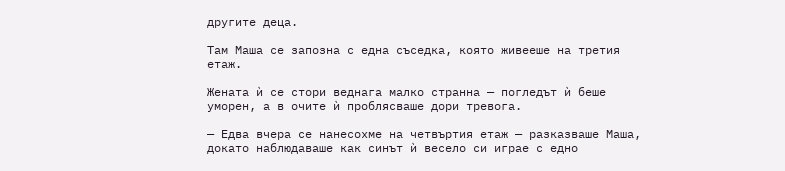другите деца.

Там Маша се запозна с една съседка, която живееше на третия етаж.

Жената ѝ се стори веднага малко странна — погледът ѝ беше уморен, а в очите ѝ проблясваше дори тревога.

— Едва вчера се нанесохме на четвъртия етаж — разказваше Маша, докато наблюдаваше как синът ѝ весело си играе с едно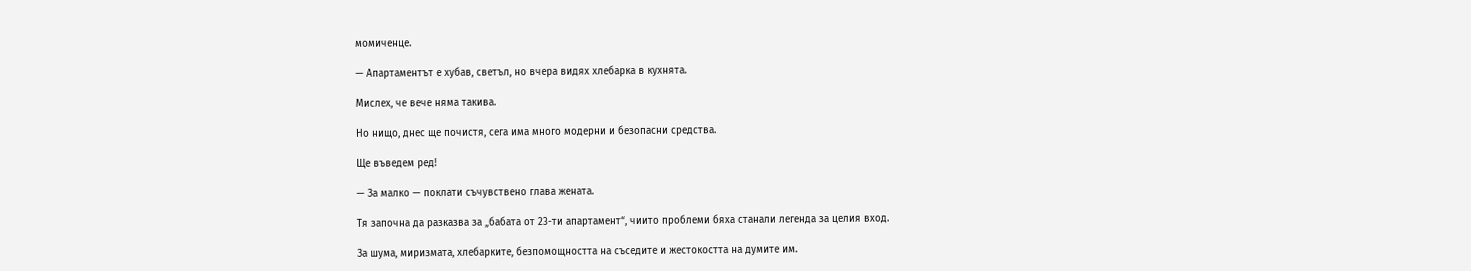момиченце.

— Апартаментът е хубав, светъл, но вчера видях хлебарка в кухнята.

Мислех, че вече няма такива.

Но нищо, днес ще почистя, сега има много модерни и безопасни средства.

Ще въведем ред!

— За малко — поклати съчувствено глава жената.

Тя започна да разказва за „бабата от 23-ти апартамент“, чиито проблеми бяха станали легенда за целия вход.

За шума, миризмата, хлебарките, безпомощността на съседите и жестокостта на думите им.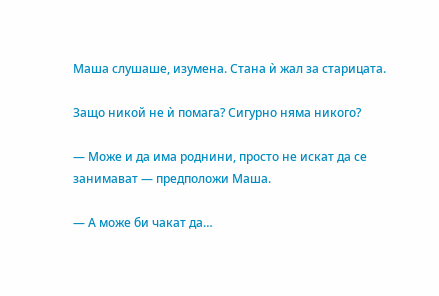Маша слушаше, изумена. Стана ѝ жал за старицата.

Защо никой не ѝ помага? Сигурно няма никого?

— Може и да има роднини, просто не искат да се занимават — предположи Маша.

— А може би чакат да…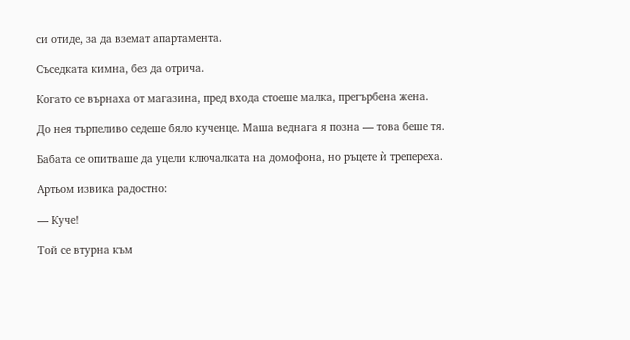си отиде, за да вземат апартамента.

Съседката кимна, без да отрича.

Когато се върнаха от магазина, пред входа стоеше малка, прегърбена жена.

До нея търпеливо седеше бяло кученце. Маша веднага я позна — това беше тя.

Бабата се опитваше да уцели ключалката на домофона, но ръцете ѝ трепереха.

Артьом извика радостно:

— Куче!

Той се втурна към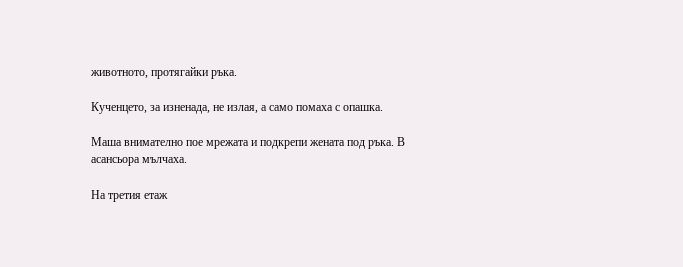животното, протягайки ръка.

Кученцето, за изненада, не излая, а само помаха с опашка.

Маша внимателно пое мрежата и подкрепи жената под ръка. В асансьора мълчаха.

На третия етаж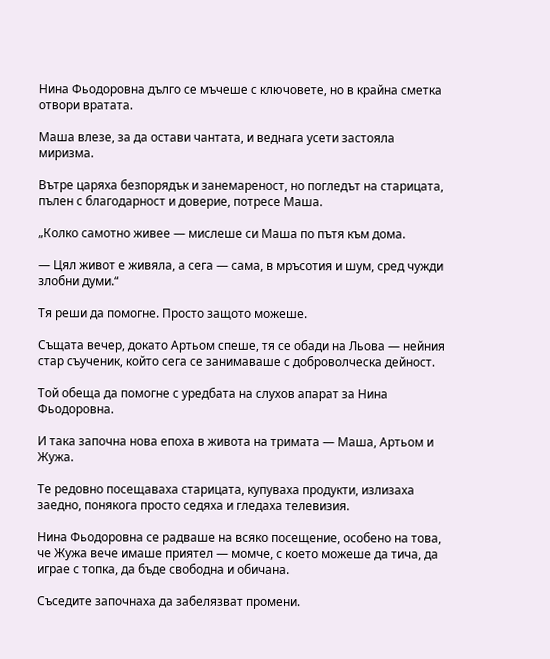Нина Фьодоровна дълго се мъчеше с ключовете, но в крайна сметка отвори вратата.

Маша влезе, за да остави чантата, и веднага усети застояла миризма.

Вътре царяха безпорядък и занемареност, но погледът на старицата, пълен с благодарност и доверие, потресе Маша.

„Колко самотно живее — мислеше си Маша по пътя към дома.

— Цял живот е живяла, а сега — сама, в мръсотия и шум, сред чужди злобни думи.“

Тя реши да помогне. Просто защото можеше.

Същата вечер, докато Артьом спеше, тя се обади на Льова — нейния стар съученик, който сега се занимаваше с доброволческа дейност.

Той обеща да помогне с уредбата на слухов апарат за Нина Фьодоровна.

И така започна нова епоха в живота на тримата — Маша, Артьом и Жужа.

Те редовно посещаваха старицата, купуваха продукти, излизаха заедно, понякога просто седяха и гледаха телевизия.

Нина Фьодоровна се радваше на всяко посещение, особено на това, че Жужа вече имаше приятел — момче, с което можеше да тича, да играе с топка, да бъде свободна и обичана.

Съседите започнаха да забелязват промени.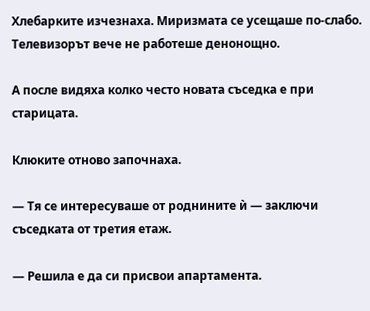Хлебарките изчезнаха. Миризмата се усещаше по-слабо. Телевизорът вече не работеше денонощно.

А после видяха колко често новата съседка е при старицата.

Клюките отново започнаха.

— Тя се интересуваше от роднините ѝ — заключи съседката от третия етаж.

— Решила е да си присвои апартамента.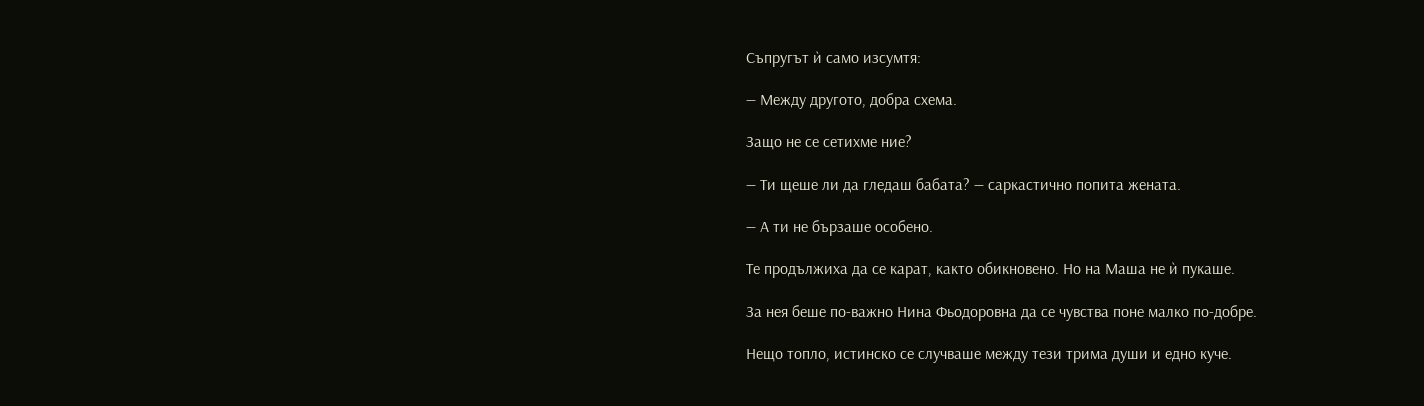Съпругът ѝ само изсумтя:

— Между другото, добра схема.

Защо не се сетихме ние?

— Ти щеше ли да гледаш бабата? — саркастично попита жената.

— А ти не бързаше особено.

Те продължиха да се карат, както обикновено. Но на Маша не ѝ пукаше.

За нея беше по-важно Нина Фьодоровна да се чувства поне малко по-добре.

Нещо топло, истинско се случваше между тези трима души и едно куче.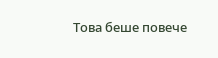Това беше повече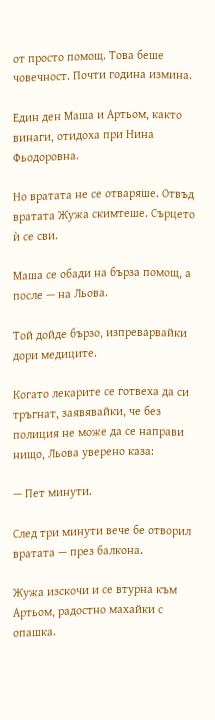от просто помощ. Това беше човечност. Почти година измина.

Един ден Маша и Артьом, както винаги, отидоха при Нина Фьодоровна.

Но вратата не се отваряше. Отвъд вратата Жужа скимтеше. Сърцето ѝ се сви.

Маша се обади на бърза помощ, а после — на Льова.

Той дойде бързо, изпреварвайки дори медиците.

Когато лекарите се готвеха да си тръгнат, заявявайки, че без полиция не може да се направи нищо, Льова уверено каза:

— Пет минути.

След три минути вече бе отворил вратата — през балкона.

Жужа изскочи и се втурна към Артьом, радостно махайки с опашка.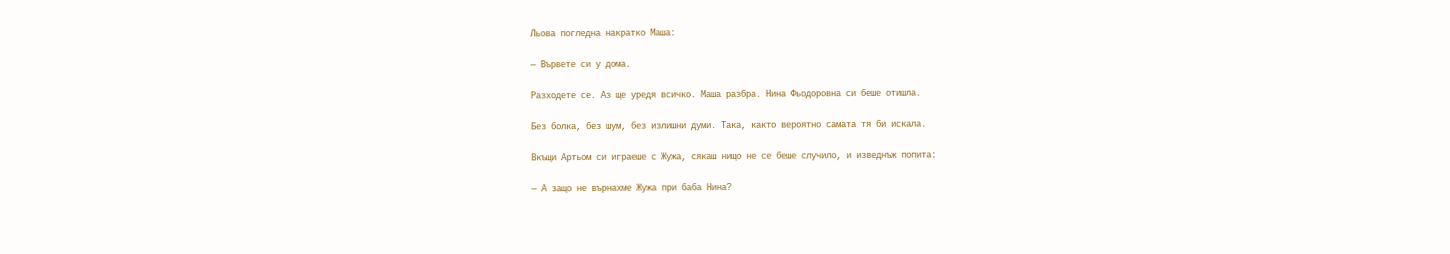Льова погледна накратко Маша:

— Вървете си у дома.

Разходете се. Аз ще уредя всичко. Маша разбра. Нина Фьодоровна си беше отишла.

Без болка, без шум, без излишни думи. Така, както вероятно самата тя би искала.

Вкъщи Артьом си играеше с Жужа, сякаш нищо не се беше случило, и изведнъж попита:

— А защо не върнахме Жужа при баба Нина?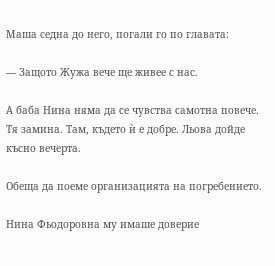Маша седна до него, погали го по главата:

— Защото Жужа вече ще живее с нас.

А баба Нина няма да се чувства самотна повече. Тя замина. Там, където ѝ е добре. Льова дойде късно вечерта.

Обеща да поеме организацията на погребението.

Нина Фьодоровна му имаше доверие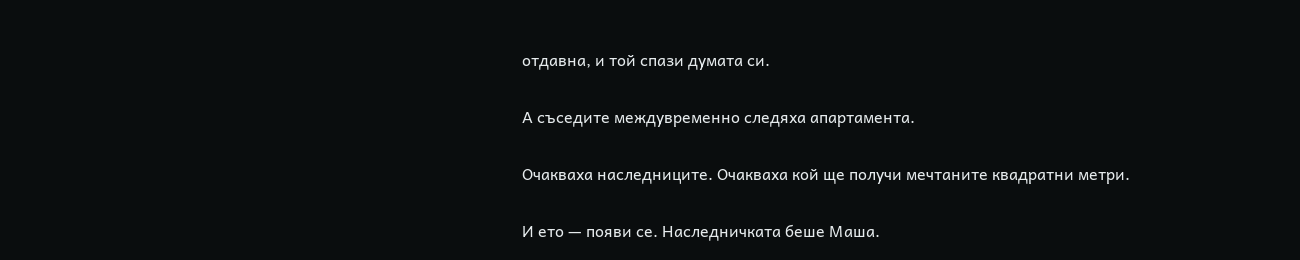отдавна, и той спази думата си.

А съседите междувременно следяха апартамента.

Очакваха наследниците. Очакваха кой ще получи мечтаните квадратни метри.

И ето — появи се. Наследничката беше Маша.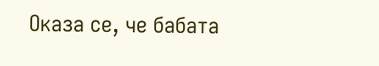Оказа се, че бабата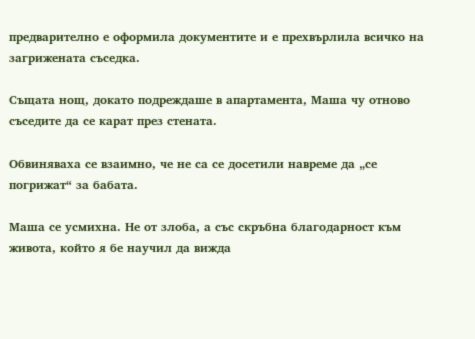предварително е оформила документите и е прехвърлила всичко на загрижената съседка.

Същата нощ, докато подреждаше в апартамента, Маша чу отново съседите да се карат през стената.

Обвиняваха се взаимно, че не са се досетили навреме да „се погрижат“ за бабата.

Маша се усмихна. Не от злоба, а със скръбна благодарност към живота, който я бе научил да вижда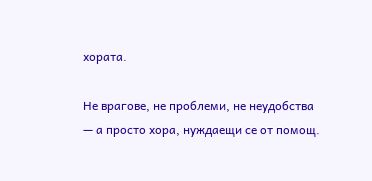хората.

Не врагове, не проблеми, не неудобства — а просто хора, нуждаещи се от помощ.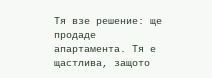Тя взе решение: ще продаде апартамента. Тя е щастлива, защото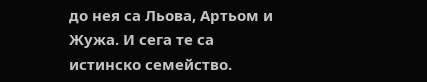до нея са Льова, Артьом и Жужа. И сега те са истинско семейство.